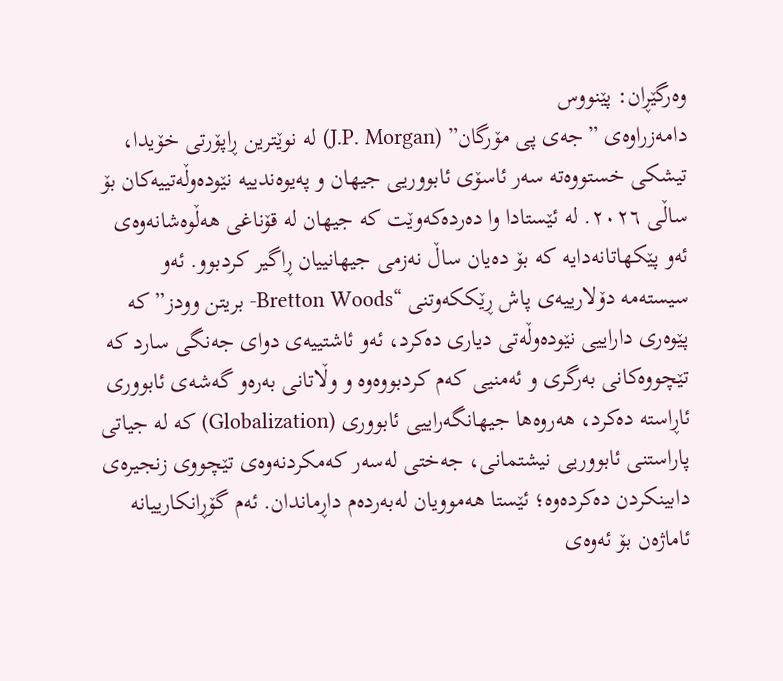وەرگێڕان: پێنووس
دامەزراوەی ”جەی پی مۆرگان” (J.P. Morgan) لە نوێترین ڕاپۆرتی خۆیدا، تیشکی خستووەتە سەر ئاسۆی ئابووریی جیهان و پەیوەندییە نێودەوڵەتییەکان بۆ ساڵی ٢٠٢٦. لە ئێستادا وا دەردەکەوێت کە جیهان لە قۆناغی هەڵوەشانەوەی ئەو پێکهاتانەدایە کە بۆ دەیان ساڵ نەزمی جیهانییان ڕاگیر کردبوو. ئەو سیستەمە دۆلارییەی پاش ڕێککەوتنی “Bretton Woods- بریتن وودز” کە پێوەری داراییی نێودەوڵەتی دیاری دەکرد، ئەو ئاشتییەی دوای جەنگی سارد کە تێچووەکانی بەرگری و ئەمنیی کەم کردبووەوە و وڵاتانی بەرەو گەشەی ئابووری ئاڕاستە دەکرد، هەروەها جیهانگەراییی ئابووری (Globalization) کە لە جیاتی پاراستنی ئابووریی نیشتمانی، جەختی لەسەر کەمکردنەوەی تێچووی زنجیرەی دابینکردن دەکردەوە؛ ئێستا هەموویان لەبەردەم داڕماندان. ئەم گۆڕانکارییانە ئاماژەن بۆ ئەوەی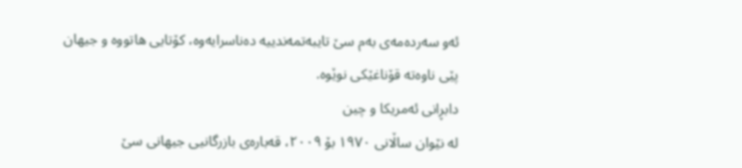ئەو سەردەمەی بەم سێ تایبەتمەندییە دەناسرایەوە، کۆتایی هاتووە و جیهان پێی ناوەتە قۆناغێکی نوێوە.
دابڕانی ئەمریکا و چین
لە نێوان ساڵانی ١٩٧٠ بۆ ٢٠٠٩، قەبارەی بازرگانیی جیهانی سێ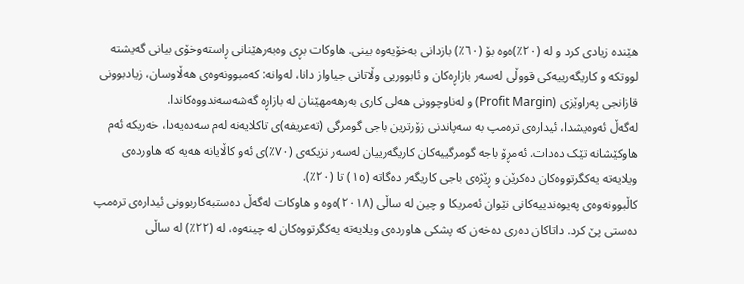هێندە زیادی کرد و لە (٢٠٪)ەوە بۆ (٦٠٪) بازدانی بەخۆیەوە بینی. هاوکات بڕی وەبەرهێنانی ڕاستەوخۆی بیانی گەیشتە لووتکە و کاریگەرییەکی قووڵی لەسەر بازاڕەکان و ئابووریی وڵاتانی جیاواز دانا، لەوانە: کەمبوونەوەی هەڵاوسان، زیادبوونی قازانجی پەراوێزی (Profit Margin) و لەناوچوونی هەلی کاری بەرهەمهێنان لە بازاڕە گەشەسەندووەکاندا.
لەگەڵ ئەوەیشدا، ئیدارەی ترەمپ بە سەپاندنی زۆرترین باجی گومرگی (تەعریفە)ی تاکلایەنە لەم سەدەیەدا، خەریکە ئەم هاوکێشانە تێک دەدات. ئەمڕۆ باجە گومرگییەکان کاریگەرییان لەسەر نزیکەی (٧٠٪)ی ئەو کاڵایانە هەیە کە هاوردەی ویلایەتە یەکگرتووەکان دەکرێن و ڕێژەی باجی کاریگەر دەگاتە (١٥) تا (٢٠٪).
کاڵبوونەوەی پەیوەندییەکانی نێوان ئەمریکا و چین لە ساڵی (٢٠١٨)ەوە و هاوکات لەگەڵ دەستبەکاربوونی ئیدارەی ترەمپ دەستی پێ کرد. داتاکان دەری دەخەن کە پشکی هاوردەی ویلایەتە یەکگرتووەکان لە چینەوە، لە (٢٢٪) لە ساڵی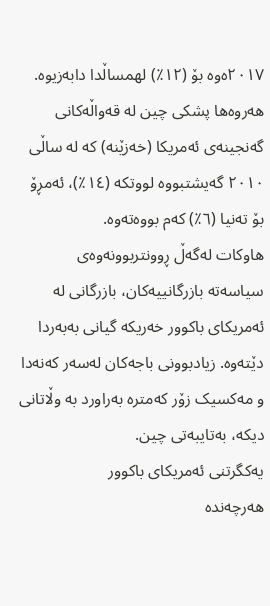٢٠١٧ەوە بۆ (١٢٪) لهمساڵدا دابەزیوە. هەروەها پشکی چین لە قەواڵەکانی گەنجینەی ئەمریکا (خەزێنە) کە لە ساڵی ٢٠١٠ گەیشتبووە لووتکە (١٤٪)، ئەمڕۆ بۆ تەنیا (٦٪) کەم بووەتەوە.
هاوکات لەگەڵ ڕوونتربوونەوەی سیاسەتە بازرگانییەکان، بازرگانی لە ئەمریکای باکوور خەریکە گیانی بەبەردا دێتەوە. زیادبوونی باجەکان لەسەر کەنەدا و مەکسیک زۆر کەمترە بەراورد بە وڵاتانی دیکە، بەتایبەتی چین.
یەکگرتنی ئەمریکای باکوور
هەرچەندە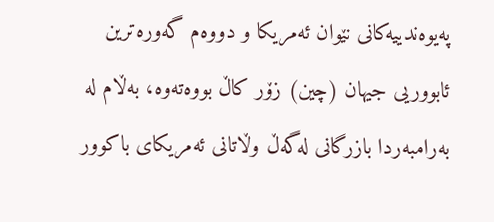پەیوەندییەکانی نێوان ئەمریکا و دووەم گەورەترین ئابووریی جیهان (چین) زۆر کاڵ بووەتەوە، بەڵام لە بەرامبەردا بازرگانی لەگەڵ وڵاتانی ئەمریکای باکوور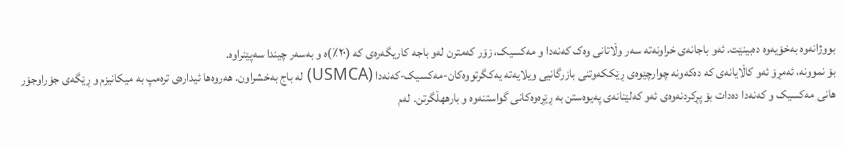بووژانەوە بەخۆیەوە دەبینێت. ئەو باجانەی خراونەتە سەر وڵاتانی وەک کەنەدا و مەکسیک، زۆر کەمترن لەو باجە کاریگەرەی کە (٢٠٪)ە و بەسەر چیندا سەپێنراوە.
بۆ نموونە، ئەمڕۆ ئەو کاڵایانەی کە دەکەونە چوارچێوەی ڕێککەوتنی بازرگانیی ویلایەتە یەکگرتووەکان-مەکسیک-کەنەدا (USMCA) لە باج بەخشراون. هەروەها ئیدارەی ترەمپ بە میکانیزم و ڕێگەی جۆراوجۆر هانی مەکسیک و کەنەدا دەدات بۆ پڕکردنەوەی ئەو کەلێنانەی پەیوەستن بە ڕێڕەوەکانی گواستنەوە و بارههڵگرتن. لەم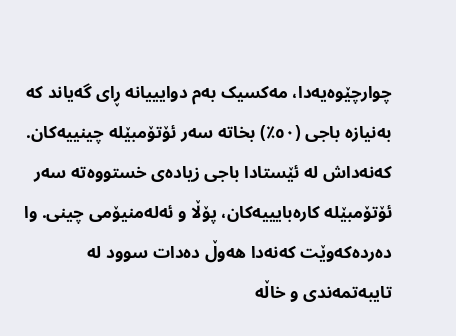چوارچێوەیەدا، مەکسیک بەم دوایییانە ڕای گەیاند کە بەنیازە باجی (٥٠٪) بخاتە سەر ئۆتۆمبێلە چینییەکان.
کەنەداش لە ئێستادا باجی زیادەی خستووەتە سەر ئۆتۆمبێلە کارەبایییەکان، پۆڵا و ئەلەمنیۆمی چینی. وا دەردەکەوێت کەنەدا هەوڵ دەدات سوود لە تایبەتمەندی و خاڵە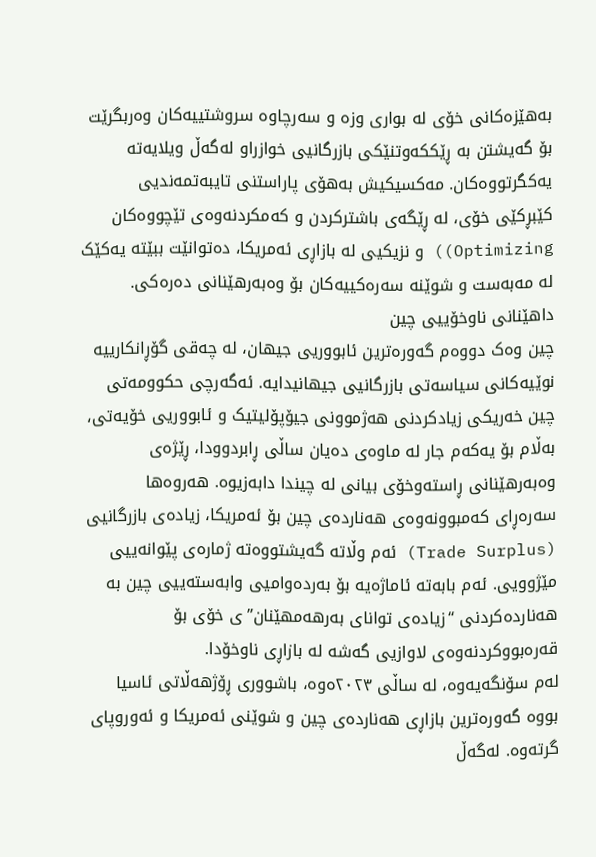بەهێزەکانی خۆی لە بواری وزە و سەرچاوە سروشتییەکان وەربگرێت بۆ گەیشتن بە ڕێککەوتنێکی بازرگانیی خوازراو لەگەڵ ویلایەتە یەکگرتووەکان. مەکسیکیش بەهۆی پاراستنی تایبەتمەندیی کێبڕکێی خۆی، لە ڕێگەی باشترکردن و کەمکردنەوەی تێچووەکان Optimizing)) و نزیکیی لە بازاڕی ئەمریکا، دەتوانێت ببێتە یەکێک لە مەبەست و شوێنە سەرەکییەکان بۆ وەبەرهێنانی دەرەکی.
داهێنانی ناوخۆییی چین
چین وەک دووەم گەورەترین ئابووریی جیهان، لە چەقی گۆڕانکارییە نوێیەکانی سیاسەتی بازرگانیی جیهانیدایە. ئەگەرچی حکوومەتی چین خەریکی زیادکردنی هەژموونی جیۆپۆلیتیک و ئابووریی خۆیەتی، بەڵام بۆ یەکەم جار لە ماوەی دەیان ساڵی ڕابردوودا، ڕێژەی وەبەرهێنانی ڕاستەوخۆی بیانی لە چیندا دابەزیوە. هەروەها سەرەڕای کەمبوونەوەی هەناردەی چین بۆ ئەمریکا، زیادەی بازرگانیی (Trade Surplus) ئەم وڵاتە گەیشتووەتە ژمارەی پێوانەییی مێژوویی. ئەم بابەتە ئاماژەیە بۆ بەردەوامیی وابەستەییی چین بە هەناردەکردنی “زیادەی توانای بەرهەمهێنان”ی خۆی بۆ قەرەبووکردنەوەی لاوازیی گەشە لە بازاڕی ناوخۆدا.
لەم سۆنگەیەوە، لە ساڵی ٢٠٢٣ەوە، باشووری ڕۆژهەڵاتی ئاسیا بووە گەورەترین بازاڕی هەناردەی چین و شوێنی ئەمریکا و ئەوروپای گرتەوە. لەگەڵ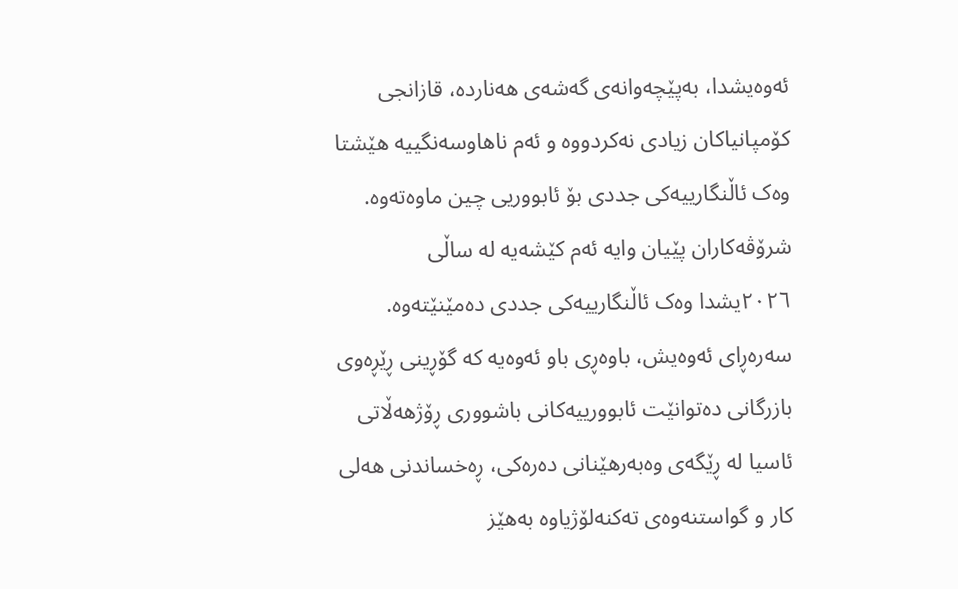ئەوەیشدا، بەپێچەوانەی گەشەی هەناردە، قازانجی کۆمپانیاکان زیادی نەکردووە و ئەم ناهاوسەنگییە هێشتا وەک ئاڵنگارییەکی جددی بۆ ئابووریی چین ماوەتەوە.
شرۆڤەکاران پێیان وایە ئەم کێشەیە لە ساڵی ٢٠٢٦یشدا وەک ئاڵنگارییەکی جددی دەمێنێتەوە. سەرەڕای ئەوەیش، باوەڕی باو ئەوەیە کە گۆڕینی ڕێڕەوی بازرگانی دەتوانێت ئابوورییەکانی باشووری ڕۆژهەڵاتی ئاسیا لە ڕێگەی وەبەرهێنانی دەرەکی، ڕەخساندنی هەلی کار و گواستنەوەی تەکنەلۆژیاوە بەهێز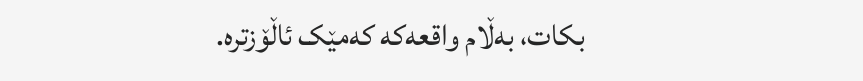بکات، بەڵام واقعەکە کەمێک ئاڵۆزترە.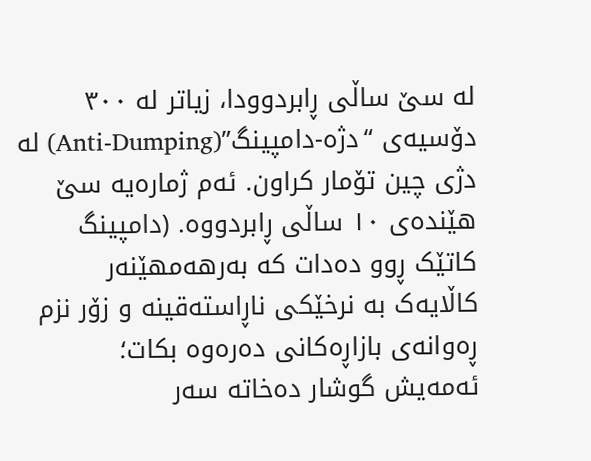لە سێ ساڵی ڕابردوودا، زیاتر لە ٣٠٠ دۆسیەی “دژە-دامپینگ”(Anti-Dumping) لە دژی چین تۆمار کراون. ئەم ژمارەیە سێ هێندەی ١٠ ساڵی ڕابردووە. (دامپینگ کاتێک ڕوو دەدات کە بەرهەمهێنەر کاڵایەک بە نرخێکی ناڕاستەقینە و زۆر نزم ڕەوانەی بازاڕەکانی دەرەوە بکات؛ ئەمەیش گوشار دەخاتە سەر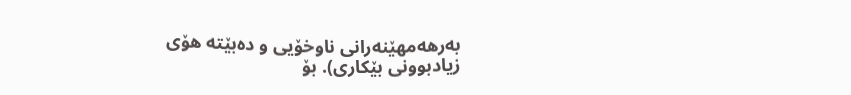بەرهەمهێنەرانی ناوخۆیی و دەبێتە هۆی زیادبوونی بێکاری). بۆ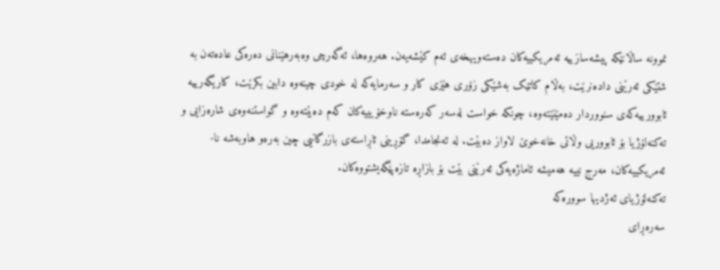نموونە ساڵانێکە پیشەسازییە ئەمریکییەکان دەستەویهخەی ئەم کێشەیەن. هەروەها، ئەگەرچی وەبەرهێنانی دەرەکی عادەتەن بە شتێکی ئەرێنی دادەنرێت، بەڵام کاتێک بەشێکی زۆری هێزی کار و سەرمایەکە لە خودی چینەوە دابین بکرێت، کاریگەرییە ئابوورییەکەی سنووردار دەمێنێتەوە، چونکە خواست لەسەر کەرەستە ناوخۆیییەکان کەم دەبێتەوە و گواستنەوەی شارەزایی و تەکنەلۆژیا بۆ ئابووریی وڵاتی خانەخوێ لاواز دەبێت. لە ئەنجامدا، گۆڕینی ئاڕاستەی بازرگانیی چین بەرەو هاوبەشە نا-ئەمریکییەکان، مەرج نییە هەمیشە ئاماژەیەکی ئەرێنی بێت بۆ بازاڕە تازەپێگەیشتووەکان.
تەکنەلۆژیای ئەژدیها سوورەکە
سەرەڕای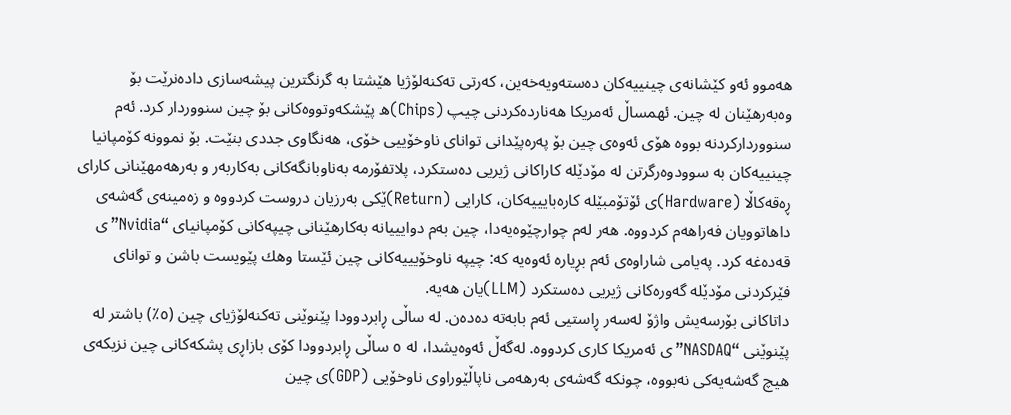هەموو ئەو کێشانەی چینییەکان دەستەویەخەین، کەرتی تەکنەلۆژیا هێشتا بە گرنگترین پیشەسازی دادەنرێت بۆ وەبەرهێنان لە چین. ئهمساڵ ئەمریکا هەناردەکردنی چیپ (Chips)ه پێشکەوتووەکانی بۆ چین سنووردار کرد. ئەم سنووردارکردنە بووە هۆی ئەوەی چین بۆ پەرەپێدانی توانای ناوخۆییی خۆی، هەنگاوی جددی بنێت. بۆ نموونە کۆمپانیا چینییەکان بە سوودوەرگرتن لە مۆدێلە کاراکانی ژیریی دەستکرد، پلاتفۆرمە بەناوبانگەکانی بەکاربەر و بەرهەمهێنانی کارای ڕەقەکاڵا (Hardware)ی ئۆتۆمبێلە کارەبایییەکان، کارایی (Return)ێکی بەرزیان دروست کردووە و زەمینەی گەشەی داهاتوویان فەراهەم کردووە. هەر لەم چوارچێوەیەدا، چین بەم دوایییانە بەکارهێنانی چیپەکانی کۆمپانیای “Nvidia”ی قەدەغە کرد. پەیامی شاراوەی ئەم بڕیارە ئەوەیە کە: چیپە ناوخۆیییەکانی چین ئێستا وهك پێویست باشن و توانای فێرکردنی مۆدێلە گەورەکانی ژیریی دەستکرد (LLM)یان هەیە.
داتاکانی بۆرسەیش واژۆ لەسەر ڕاستیی ئەم بابەتە دەدەن. لە ساڵی ڕابردوودا پێنوێنی تەکنەلۆژیای چین (٥٪) باشتر لە پێنوێنی “NASDAQ”ی ئەمریکا کاری کردووە. لەگەڵ ئەوەیشدا، لە ٥ ساڵی ڕابردوودا کۆی بازاڕی پشکەکانی چین نزیکەی هیچ گەشەیەکی نەبووە، چونکە گەشەی بەرهەمی ناپاڵێوراوی ناوخۆیی (GDP)ی چین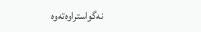نەگواستراوەتەوە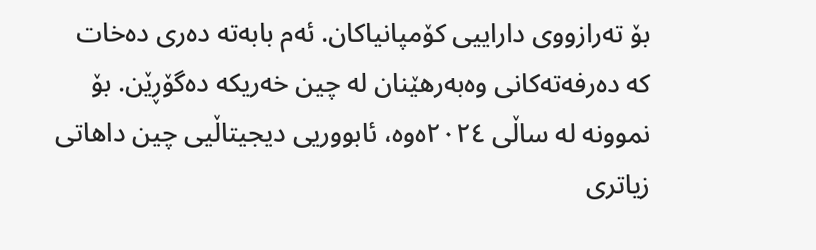بۆ تەرازووی داراییی کۆمپانیاکان. ئەم بابەتە دەری دەخات کە دەرفەتەکانی وەبەرهێنان لە چین خەریکە دەگۆڕێن. بۆ نموونە لە ساڵی ٢٠٢٤ەوە، ئابووریی دیجیتاڵیی چین داهاتی زیاتری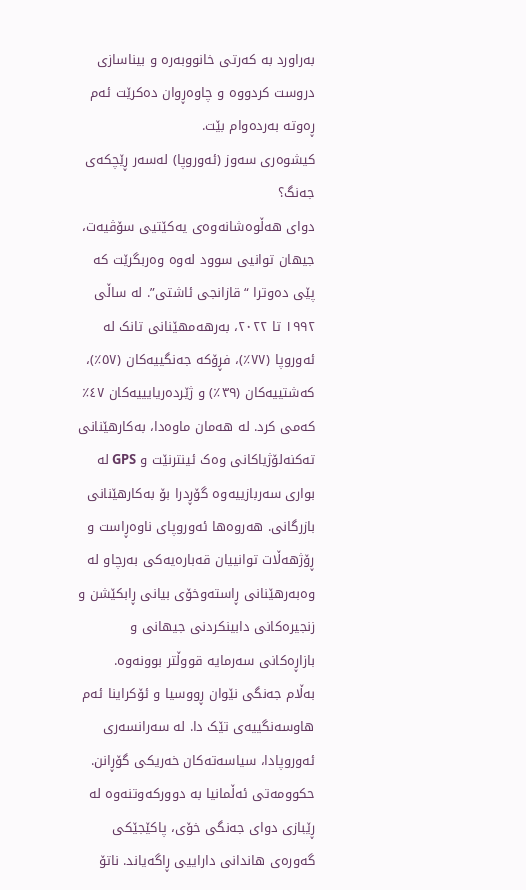بەراورد بە کەرتی خانووبەرە و بیناسازی دروست کردووە و چاوەڕوان دەکرێت ئەم ڕەوتە بەردەوام بێت.
کیشوەری سەوز (ئەوروپا) لەسەر ڕێچکەی جەنگ؟
دوای هەڵوەشانەوەی یەکێتیی سۆڤیەت، جیهان توانیی سوود لەوە وەربگرێت کە پێی دەوترا “قازانجی ئاشتی”. لە ساڵی ١٩٩٢ تا ٢٠٢٢، بەرهەمهێنانی تانک لە ئەوروپا (٧٧٪)، فڕۆکە جەنگییەکان (٥٧٪)، کەشتییەکان (٣٩٪) و ژێردەریایییەکان ٤٧٪ کەمی کرد. لە هەمان ماوەدا، بەکارهێنانی تەکنەلۆژیاکانی وەک ئینترنێت و GPS لە بواری سەربازییەوە گۆڕدرا بۆ بەکارهێنانی بازرگانی. هەروەها ئەوروپای ناوەڕاست و ڕۆژهەڵات توانییان قەبارەیەکی بەرچاو لە وەبەرهێنانی ڕاستەوخۆی بیانی ڕابکێشن و زنجیرەکانی دابینکردنی جیهانی و بازاڕەکانی سەرمایە قووڵتر بوونەوە.
بەڵام جەنگی نێوان ڕووسیا و ئۆکراینا ئەم هاوسەنگییەی تێک دا. لە سەرانسەری ئەوروپادا، سیاسەتەکان خەریکی گۆڕانن. حکوومەتی ئەڵمانیا بە دوورکەوتنەوە لە ڕێبازی دوای جەنگی خۆی، پاکێجێکی گەورەی هاندانی داراییی ڕاگەیاند. ناتۆ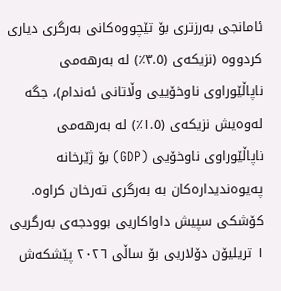ئامانجی بەرزتری بۆ تێچووەکانی بەرگری دیاری کردووە (نزیکەی (٣.٥٪) لە بەرهەمی ناپاڵێوراوی ناوخۆییی وڵاتانی ئەندام)، جگە لەوەیش نزیکەی (١.٥٪) لە بەرهەمی ناپاڵێوراوی ناوخۆیی (GDP) بۆ ژێرخانە پەیوەندیدارەکان بە بەرگری تەرخان کراوە. کۆشکی سپیش داواکاریی بوودجەی بەرگریی ١ تریلیۆن دۆلاریی بۆ ساڵی ٢٠٢٦ پێشکەش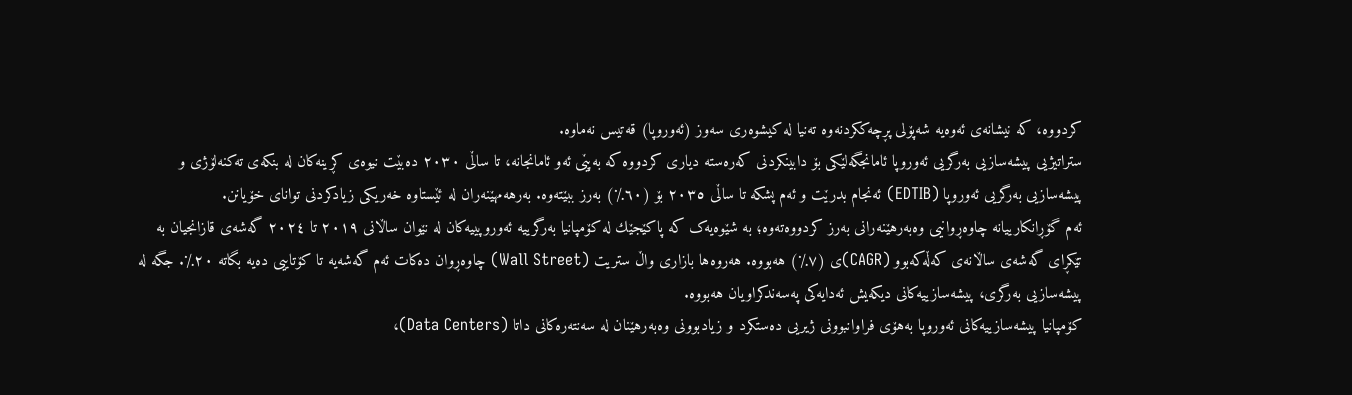کردووە، کە نیشانەی ئەوەیە شەپۆلی پڕچەککردنەوە تەنیا لە کیشوەری سەوز (ئەوروپا) قەتیس نەماوە.
ستراتیژیی پیشەسازیی بەرگریی ئەوروپا ئامانجگەلێکی بۆ دابینکردنی کەرەستە دیاری کردووە کە بەپێی ئەو ئامانجانە، تا ساڵی ٢٠٣٠ دەبێت نیوەی کڕینەکان لە بنکەی تەکنەلۆژی و پیشەسازیی بەرگریی ئەوروپا (EDTIB) ئەنجام بدرێت و ئەم پشکە تا ساڵی ٢٠٣٥ بۆ (٦٠٪) بەرز ببێتەوە. بەرهەمهێنەران لە ئێستاوە خەریکی زیادکردنی توانای خۆیانن.
ئەم گۆڕانکارییانە چاوەڕوانیی وەبەرهێنەرانی بەرز کردووەتەوە؛ بە شێوەیەک کە پاكێجێك لە کۆمپانیا بەرگرییە ئەوروپییەکان لە نێوان ساڵانی ٢٠١٩ تا ٢٠٢٤ گەشەی قازانجیان بە تێکڕای گەشەی ساڵانەی کەڵەکەبوو (CAGR)ی (٧٪) هەبووە. هەروەها بازاری واڵ ستریت (Wall Street) چاوەڕوان دەکات ئەم گەشەیە تا کۆتاییی دەیە بگاتە ٢٠٪. جگە لە پیشەسازیی بەرگری، پیشەسازییەکانی دیکەیش ئەدایەکی پەسەندکراویان هەبووە.
کۆمپانیا پیشەسازییەکانی ئەوروپا بەهۆی فراوانبوونی ژیریی دەستکرد و زیادبوونی وەبەرهێنان لە سەنتەرەکانی داتا (Data Centers)،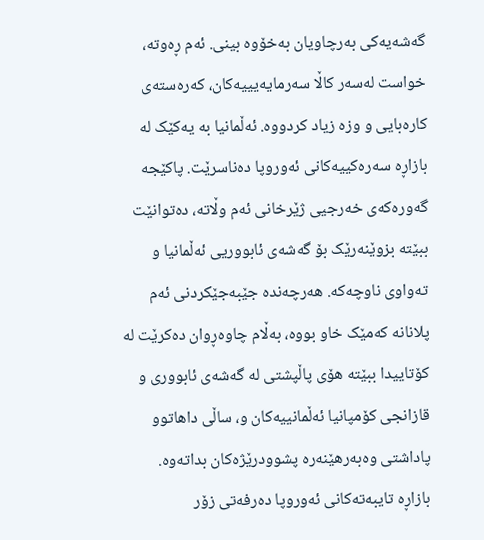گەشەیەکی بەرچاویان بەخۆوە بینی. ئەم ڕەوتە، خواست لەسەر کاڵا سەرمایەیییەکان، کەرەستەی کارەبایی و وزە زیاد کردووە. ئەڵمانیا به یەکێک لە بازاڕە سەرەکییەکانی ئەوروپا دەناسرێت. پاکێجە گەورەکەی خەرجیی ژێرخانی ئەم وڵاتە، دەتوانێت ببێتە بزوێنەرێک بۆ گەشەی ئابووریی ئەڵمانیا و تەواوی ناوچەکە. هەرچەندە جێبەجێکردنی ئەم پلانانە کەمێک خاو بووە، بەڵام چاوەڕوان دەکرێت لە کۆتاییدا ببێتە هۆی پاڵپشتی لە گەشەی ئابووری و قازانجی کۆمپانیا ئەڵمانییەکان و، ساڵی داهاتوو پاداشتی وەبەرهێنەرە پشوودرێژەکان بداتەوە.
بازاڕە تایبەتەکانی ئەوروپا دەرفەتی زۆر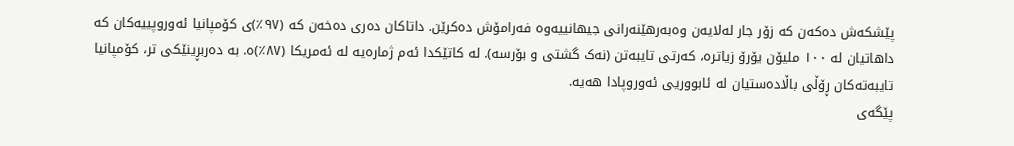پێشکەش دەکەن کە زۆر جار لەلایەن وەبەرهێنەرانی جیهانییەوە فەرامۆش دەکرێن. داتاکان دەری دەخەن کە (٩٧٪)ی کۆمپانیا ئەوروپییەکان کە داهاتیان لە ١٠٠ ملیۆن یۆرۆ زیاترە، کەرتی تایبەتن (نەک گشتی و بۆرسە). لە کاتێکدا ئەم ژمارەیە لە ئەمریکا (٨٧٪)ە. بە دەربڕینێکی تر، کۆمپانیا تایبەتەکان ڕۆڵی باڵادەستیان لە ئابووریی ئەوروپادا هەیە.
پێگەی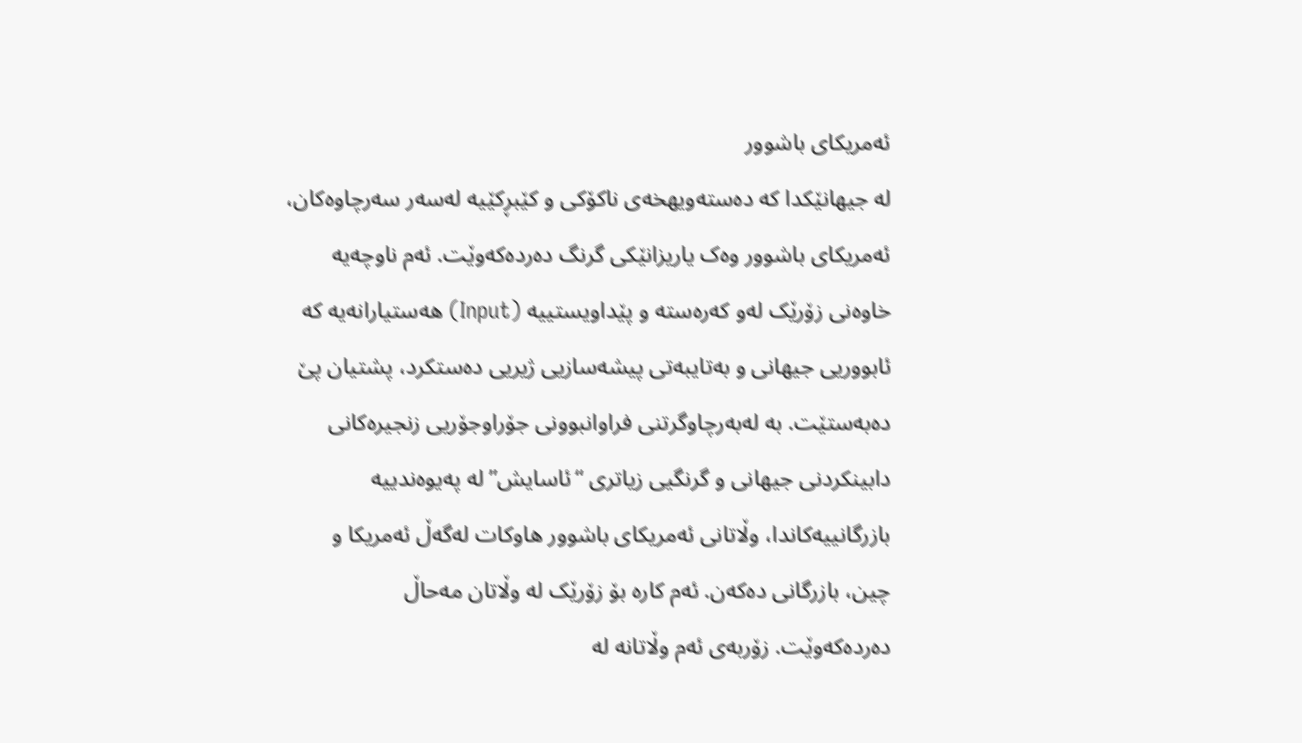ئەمریکای باشوور
لە جیهانێکدا کە دەستەویهخەی ناکۆکی و کێبڕکێیە لەسەر سەرچاوەکان، ئەمریکای باشوور وەک یاریزانێکی گرنگ دەردەکەوێت. ئەم ناوچەیە خاوەنی زۆرێک لەو کەرەستە و پێداویستییە (Input) هەستیارانەیە کە ئابووریی جیهانی و بەتایبەتی پیشەسازیی ژیریی دەستکرد، پشتیان پێ دەبەستێت. بە لەبەرچاوگرتنی فراوانبوونی جۆراوجۆریی زنجیرەکانی دابینکردنی جیهانی و گرنگیی زیاتری “ئاسایش” لە پەیوەندییە بازرگانییەکاندا، وڵاتانی ئەمریکای باشوور هاوکات لەگەڵ ئەمریکا و چین، بازرگانی دەکەن. ئەم کارە بۆ زۆرێک لە وڵاتان مەحاڵ دەردەکەوێت. زۆربەی ئەم وڵاتانە لە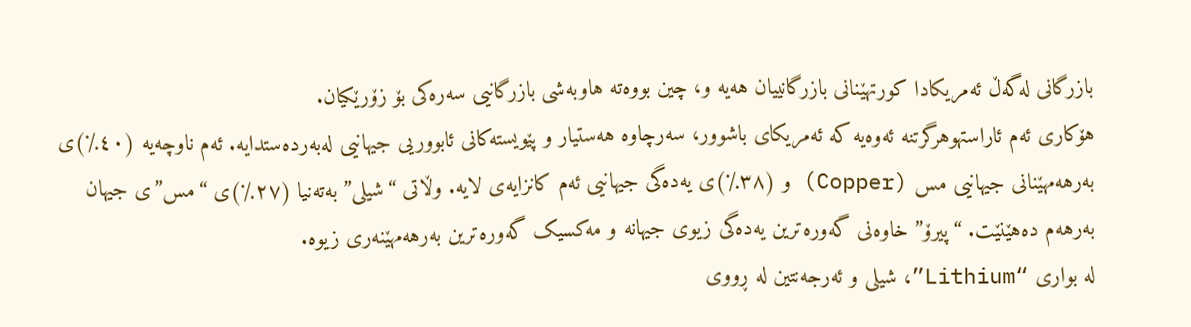بازرگانی لەگەڵ ئەمریکادا کورتهێنانی بازرگانییان هەیە و، چین بووەتە هاوبەشی بازرگانیی سەرەکی بۆ زۆرێکیان.
هۆکاری ئەم ئاراستهوهرگرتنه ئەوەیە کە ئەمریکای باشوور، سەرچاوە هەستیار و پێویستەکانی ئابووریی جیهانیی لەبەردەستدایە. ئەم ناوچەیە (٤٠٪)ی بەرهەمهێنانی جیهانیی مس (Copper) و (٣٨٪)ی یەدەگی جیهانیی ئەم کانزایەی لایە. وڵاتی “شیلی” بەتەنیا (٢٧٪)ی “مس”ی جیهان بەرهەم دەهێنێت. “پیرۆ” خاوەنی گەورەترین یەدەگی زیوی جیهانە و مەکسیک گەورەترین بەرهەمهێنەری زیوە.
لە بواری “Lithium”، شیلی و ئەرجەنتین لە ڕووی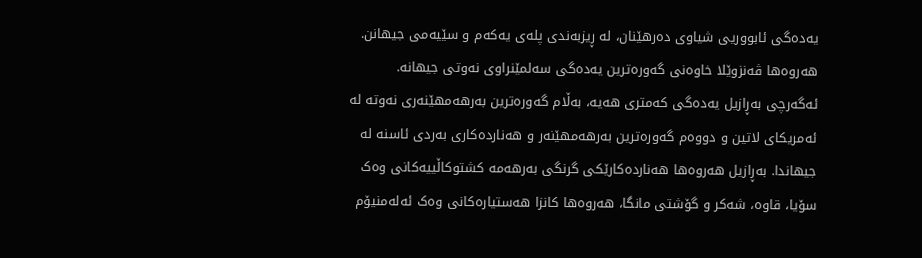یەدەگی ئابووریی شیاوی دەرهێنان، لە ڕیزبەندی پلەی یەکەم و سێیەمی جیهانن. هەروەها ڤەنزوێلا خاوەنی گەورەترین یەدەگی سەلمێنراوی نەوتی جیهانە. ئەگەرچی بەڕازیل یەدەگی کەمتری هەیە، بەڵام گەورەترین بەرهەمهێنەری نەوتە لە ئەمریکای لاتین و دووەم گەورەترین بەرهەمهێنەر و هەناردەکاری بەردی ئاسنە لە جیهاندا. بەڕازیل هەروەها هەناردەکارێکی گرنگی بەرهەمە کشتوکاڵییەکانی وەک سۆیا، قاوە، شەکر و گۆشتی مانگا، هەروەها کانزا هەستیارەکانی وەک ئەلەمنیۆم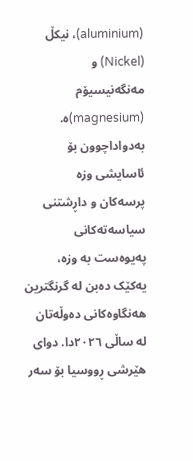(aluminium)، نیکڵ (Nickel) و مەنگەنیسیۆم (magnesium)ە.
بەدواداچوون بۆ ئاسایشی وزە
پرسەکان و داڕشتنی سیاسەتەکانی پەیوەست بە وزە، یەکێک دەبن لە گرنگترین هەنگاوەکانی دەوڵەتان لە ساڵی ٢٠٢٦دا. دوای هێرشی ڕووسیا بۆ سەر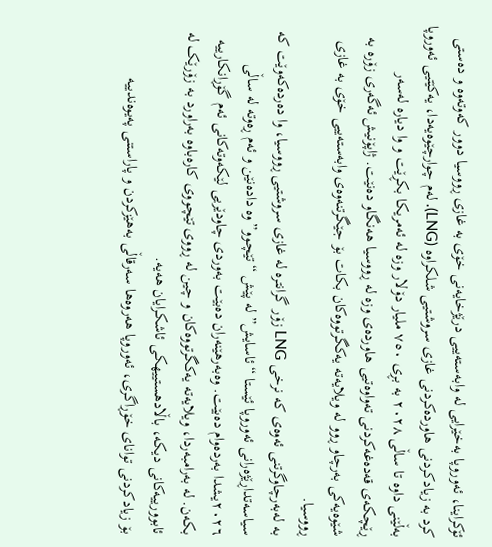ئۆکراینا، ئەوروپا بەخێرایی لە وابەستەییی درێژخایەنی خۆی بە غازی ڕووسیا دوور کەوتەوە و دەستی کرد بە زیادکردنی هاوردەکردنی غازی سروشتیی شلکراوە (LNG). لەم چوارچێوەیەدا، یەکێتیی ئەوروپا بەڵێنی داوە تا ساڵی ٢٠٢٨ بە بڕی ٧٥٠ ملیار دۆلار وزە لە ئەمریکا بکڕێت و وا دیارە لەسەر ڕێچکەی قەدەغەکردنی تەواوەتیی هاوردەی وزە لە ڕووسیا هەنگاو دەنێت. ژاپۆنیش ئەگەری زۆرە بە شێوەیەکی بەرچاو ڕوو لە ویلایەتە یەکگرتووەکان بکات بۆ جێگرتنەوەی وابەستەییی خۆی بە غازی ڕووسیا.
بە لەبەرچاوگرتنی ئەوەی کە نرخی LNG زۆر گرانترە لە غازی سروشتیی ڕووسیا، وا دەردەکەوێت کە سیاسەتداڕێژەرانی ئەوروپا ئێستا “ئاسایش” لە پێش “تێچوو”وە دادەنێن و ئەم ڕەوتە لە ساڵی ٢٠٢٦یشدا بەردەوام دەبێت. وەبەرهێنەران دەبێت بەوردی چاودێریی لێکەوتەکانی ئەم گۆڕانکارییە بکەن. لە بەرامبەردا، ویلایەتە یەکگرتووەکان و چین لە ڕووی تێچووی کارەباوە بەراورد بە زۆرێک لە ئابوورییەکانی دیکە، باڵادهستییهكی ئاشکرایان هەیە.
بۆ زیادکردنی توانای خۆڕاگری، ئەوروپا هەروەها سەرقاڵی بەهێزکردن و پاراستنی پەیوەندییە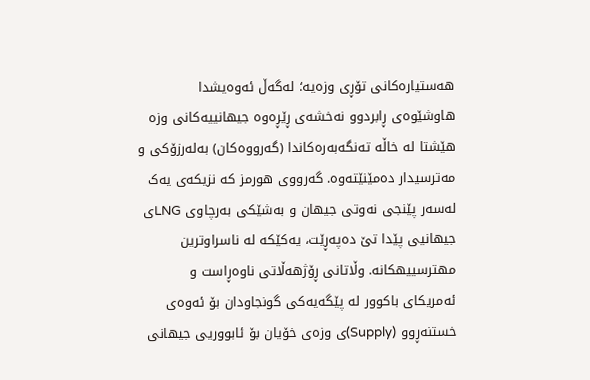هەستیارەکانی تۆڕی وزەیە؛ لەگەڵ ئەوەیشدا هاوشێوەی ڕابردوو نەخشەی ڕێڕەوە جیهانییەکانی وزە هێشتا لە خاڵە تەنگەبەرەکاندا (گەرووەکان) بەلەرزۆکی و مەترسیدار دەمێنێتەوە. گەرووی هورمز کە نزیکەی یەک لەسەر پێنجی نەوتی جیهان و بەشێکی بەرچاوی LNGی جیهانیی پێدا تێ دەپەڕێت، یەکێکە لە ناسراوترین مهترسییهكانه. وڵاتانی ڕۆژهەڵاتی ناوەڕاست و ئەمریکای باکوور لە پێگەیەکی گونجاودان بۆ ئەوەی خستنەڕوو (Supply)ی وزەی خۆیان بۆ ئابووریی جیهانی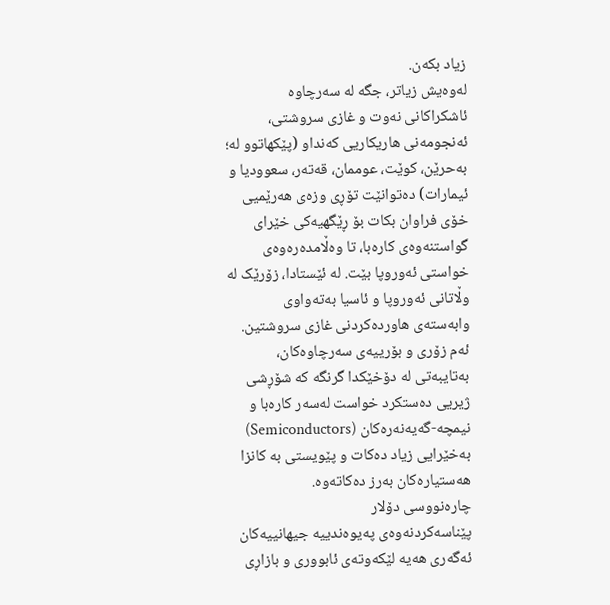زیاد بکەن.
لەوەیش زیاتر، جگە لە سەرچاوە ئاشکراکانی نەوت و غازی سروشتی، ئەنجومەنی هاریکاریی کەنداو (پێکهاتوو لە؛ بەحرێن، کوێت، عوممان، قەتەر، سعوودیا و ئیمارات) دەتوانێت تۆڕی وزەی هەرێمیی خۆی فراوان بکات بۆ ڕێگهیەکی خێرای گواستنەوەی کارەبا، تا وەڵامدەرەوەی خواستی ئەوروپا بێت. لە ئێستادا، زۆرێک لە وڵاتانی ئەوروپا و ئاسیا بەتەواوی وابەستەی هاوردەکردنی غازی سروشتین. ئەم زۆری و بۆرییەی سەرچاوەکان، بەتایبەتی لە دۆخێکدا گرنگە کە شۆڕشی ژیریی دەستکرد خواست لەسەر کارەبا و نیمچە-گەیەنەرەکان (Semiconductors) بەخێرایی زیاد دەکات و پێویستی بە کانزا هەستیارەکان بەرز دەکاتەوە.
چارەنووسی دۆلار
پێناسەکردنەوەی پەیوەندییە جیهانییەکان ئەگەری هەیە لێکەوتەی ئابووری و بازاڕی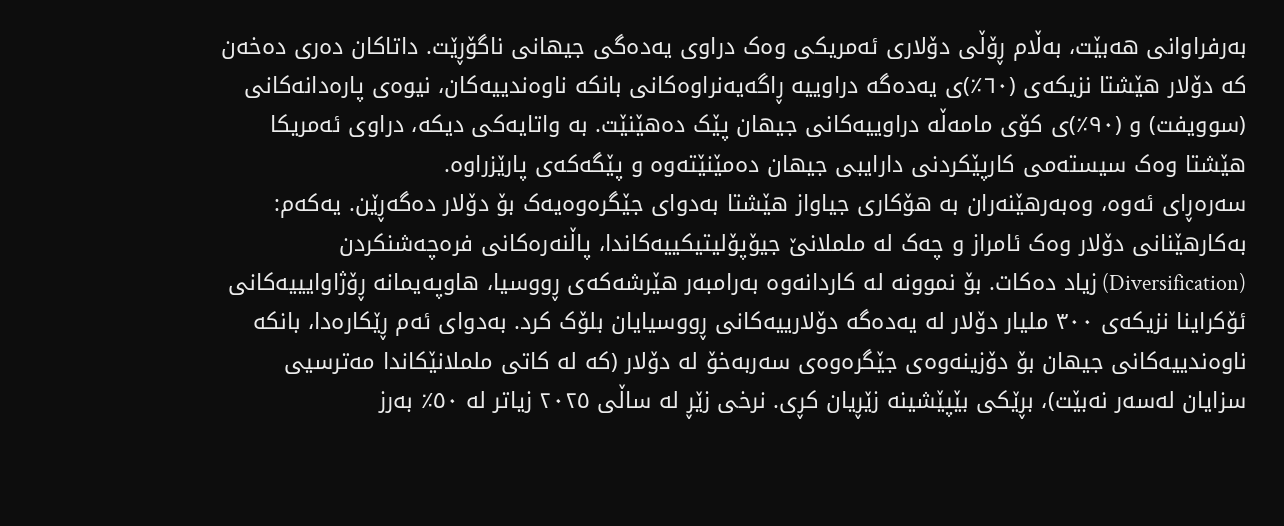بەرفراوانی هەبێت، بەڵام ڕۆڵی دۆلاری ئەمریکی وەک دراوی یەدەگی جیهانی ناگۆڕێت. داتاکان دەری دەخەن کە دۆلار هێشتا نزیکەی (٦٠٪)ی یەدەگە دراوییە ڕاگەیەنراوەکانی بانکە ناوەندییەکان، نیوەی پارەدانەکانی (سوویفت) و (٩٠٪)ی کۆی مامەڵە دراوییەکانی جیهان پێک دەهێنێت. بە واتایەکی دیکە، دراوی ئەمریکا هێشتا وەک سیستەمی کارپێکردنی دارایبی جیهان دەمێنێتەوە و پێگەکەی پارێزراوە.
سەرەڕای ئەوە، وەبەرهێنەران بە هۆکاری جیاواز هێشتا بەدوای جێگرەوەیەک بۆ دۆلار دەگەڕێن. یەکەم: بەکارهێنانی دۆلار وەک ئامراز و چەک لە ململانێ جیۆپۆلیتیکییەکاندا، پاڵنەرەکانی فرەچەشنکردن (Diversification) زیاد دەکات. بۆ نموونە لە کاردانەوە بەرامبەر هێرشەکەی ڕووسیا، هاوپەیمانە ڕۆژاوایییەکانی ئۆکراینا نزیکەی ٣٠٠ ملیار دۆلار لە یەدەگە دۆلارییەکانی ڕووسیایان بلۆک کرد. بەدوای ئەم ڕێکارەدا، بانکە ناوەندییەکانی جیهان بۆ دۆزینەوەی جێگرەوەی سەربەخۆ لە دۆلار (کە لە کاتی ململانێکاندا مەترسیی سزایان لەسەر نەبێت)، بڕێکی بێپێشینە زێڕیان کڕی. نرخی زێڕ لە ساڵی ٢٠٢٥ زیاتر لە ٥٠٪ بەرز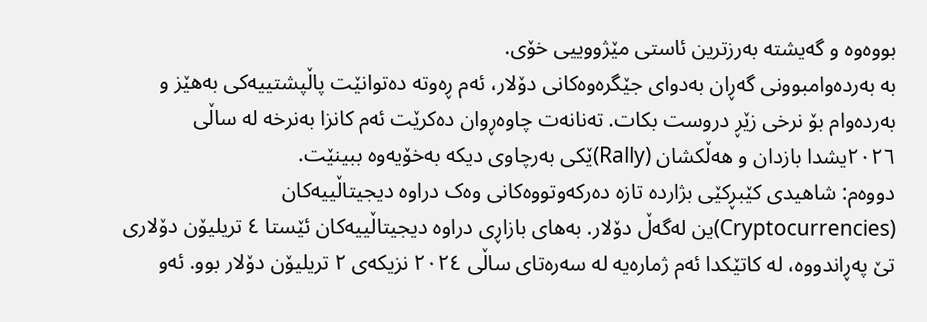بووەوە و گەیشتە بەرزترین ئاستی مێژووییی خۆی.
بە بەردەوامبوونی گەڕان بەدوای جێگرەوەکانی دۆلار، ئەم ڕەوتە دەتوانێت پاڵپشتییەکی بەهێز و بەردەوام بۆ نرخی زێڕ دروست بکات. تەنانەت چاوەڕوان دەکرێت ئەم کانزا بەنرخە لە ساڵی ٢٠٢٦یشدا بازدان و هەڵکشان (Rally)ێكی بەرچاوی دیکە بەخۆیەوە ببینێت.
دووەم: شاهیدی کێبڕکێی بژاردە تازە دەرکەوتووەکانی وەک دراوە دیجیتاڵییەکان (Cryptocurrencies)ین لەگەڵ دۆلار. بەهای بازاڕی دراوە دیجیتاڵییەکان ئێستا ٤ تریلیۆن دۆلاری تێ پەڕاندووە، لە کاتێکدا ئەم ژمارەیە لە سەرەتای ساڵی ٢٠٢٤ نزیکەی ٢ تریلیۆن دۆلار بوو. ئەو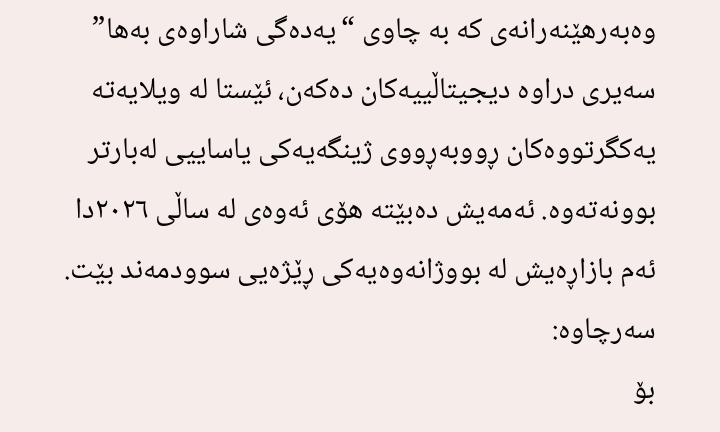وەبەرهێنەرانەی کە بە چاوی “یەدەگی شاراوەی بەها” سەیری دراوە دیجیتاڵییەکان دەکەن، ئێستا لە ویلایەتە یەکگرتووەکان ڕووبەڕووی ژینگەیەکی یاساییی لەبارتر بوونەتەوە. ئەمەیش دەبێتە هۆی ئەوەی لە ساڵی ٢٠٢٦دا ئەم بازاڕەیش لە بووژانەوەیەکی ڕێژەیی سوودمەند بێت.
سەرچاوە:
بۆ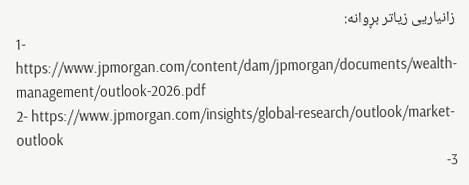زانیاریی زیاتر بڕوانە:
1- https://www.jpmorgan.com/content/dam/jpmorgan/documents/wealth-management/outlook-2026.pdf
2- https://www.jpmorgan.com/insights/global-research/outlook/market-outlook
3-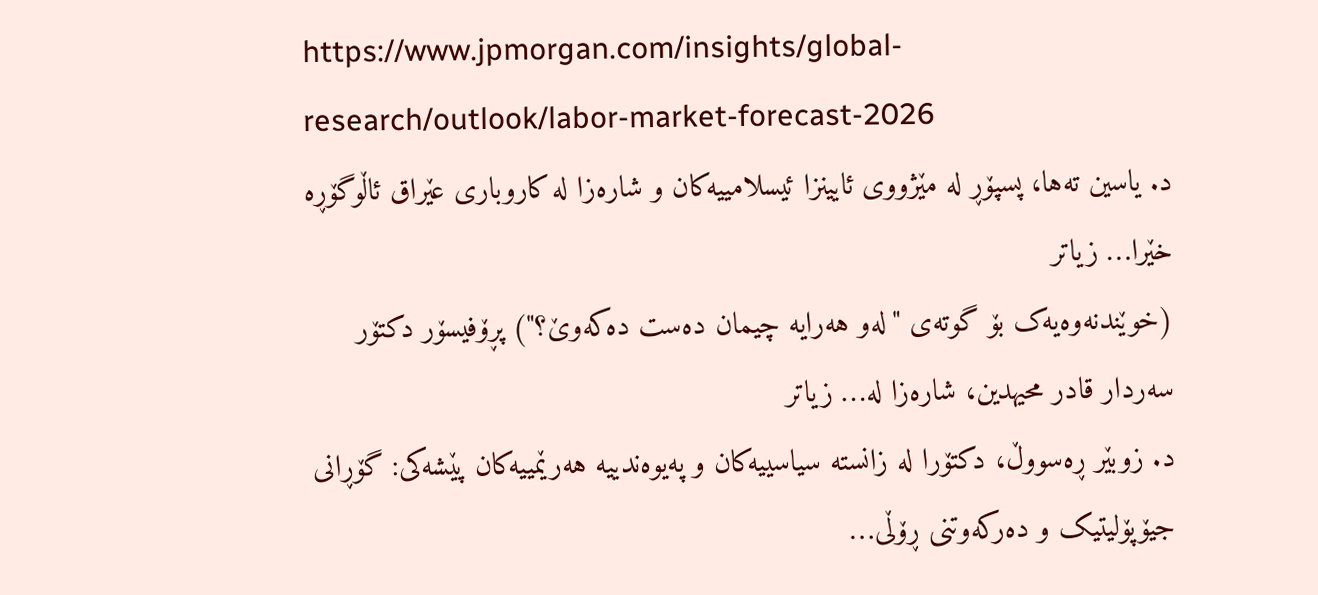https://www.jpmorgan.com/insights/global-research/outlook/labor-market-forecast-2026
د. یاسین تەها، پسپۆڕ لە مێژووی ئایینزا ئیسلامییەکان و شارەزا لە کاروباری عێراق ئاڵوگۆڕە خێرا… زیاتر
(خوێندنەوەیەک بۆ گوتەى "لەو هەرایە چیمان دەست دەکەوێ؟") پڕۆفیسۆر دکتۆر سەردار قادر محیهدین، شارەزا لە… زیاتر
د. زوبێر ڕەسووڵ، دکتۆرا لە زانستە سیاسییەکان و پەیوەندییە هەرێمییەکان پێشەکی: گۆڕانی جیۆپۆلیتیک و دەرکەوتنی ڕۆڵی…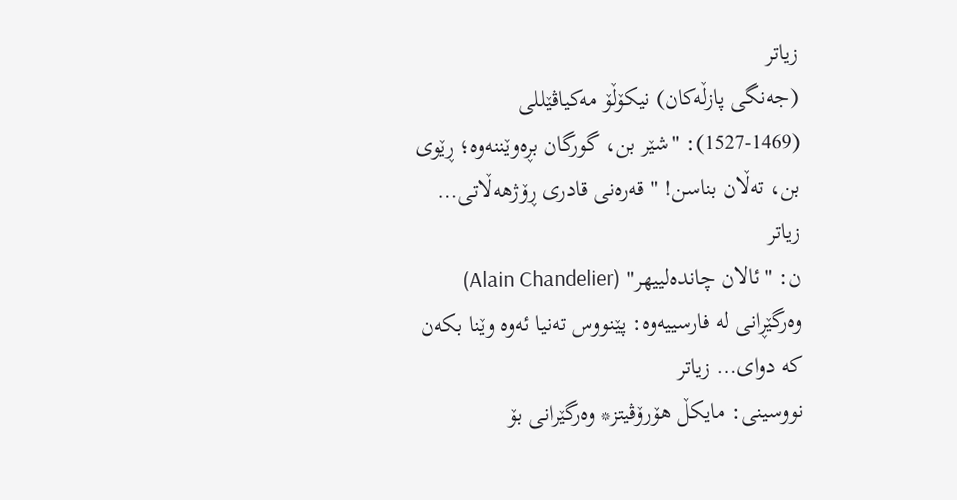زیاتر
(جەنگی پازڵەکان) نیکۆڵۆ مەکیاڤێللی (1469-1527): "شێر بن، گورگان بڕەوێننەوە؛ ڕێوی بن، تەڵان بناسن! " قەرەنی قادری ڕۆژهەڵاتی… زیاتر
ن: "ئالان چاندەلییهر" (Alain Chandelier) وەرگێڕانی لە فارسییەوە: پێنووس تەنیا ئەوە وێنا بکەن کە دوای… زیاتر
نووسینی: مایكڵ هۆرۆڤیتز* وەرگێرانی بۆ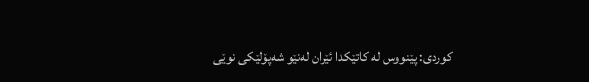کوردی: پێنووس لە کاتێکدا ئێران لەنێو شەپۆلێکی نوێی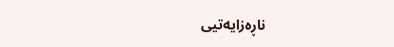ناڕەزایەتیی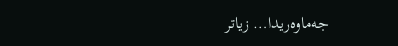جەماوەریدا… زیاتر